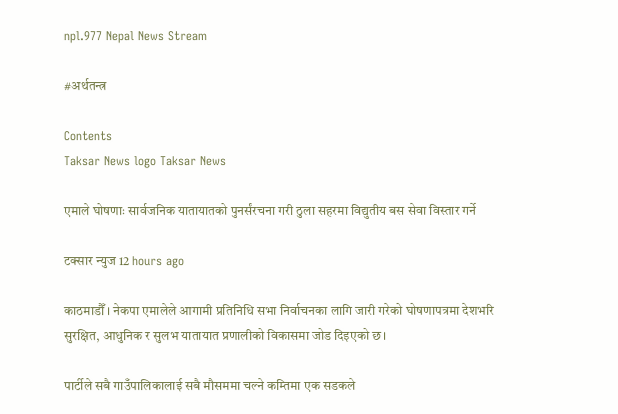npl.977 Nepal News Stream

#अर्थतन्त्र

Contents
Taksar News logo Taksar News

एमाले घोषणाः सार्वजनिक यातायातको पुनर्संरचना गरी ठुला सहरमा विद्युतीय बस सेवा विस्तार गर्ने

टक्सार न्युज 12 hours ago

काठमाडौँ । नेकपा एमालेले आगामी प्रतिनिधि सभा निर्वाचनका लागि जारी गरेको घोषणापत्रमा देशभरि सुरक्षित, आधुनिक र सुलभ यातायात प्रणालीको विकासमा जोड दिइएको छ।

पार्टीले सबै गाउँपालिकालाई सबै मौसममा चल्ने कम्तिमा एक सडकले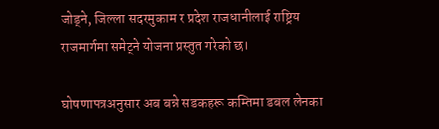जोड्ने, जिल्ला सदरमुकाम र प्रदेश राजधानीलाई राष्ट्रिय राजमार्गमा समेट्ने योजना प्रस्तुत गरेको छ।

घोषणापत्रअनुसार अब बन्ने सडकहरू कम्तिमा डबल लेनका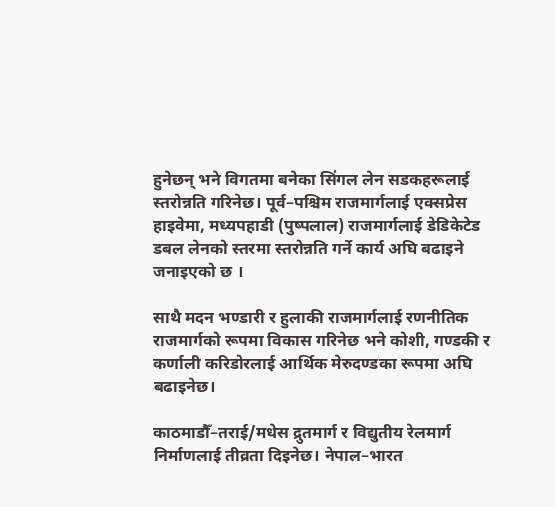हुनेछन् भने विगतमा बनेका सिंगल लेन सडकहरूलाई स्तरोन्नति गरिनेछ। पूर्व–पश्चिम राजमार्गलाई एक्सप्रेस हाइवेमा, मध्यपहाडी (पुष्पलाल) राजमार्गलाई डेडिकेटेड डबल लेनको स्तरमा स्तरोन्नति गर्ने कार्य अघि बढाइने जनाइएको छ ।

साथै मदन भण्डारी र हुलाकी राजमार्गलाई रणनीतिक राजमार्गको रूपमा विकास गरिनेछ भने कोशी, गण्डकी र कर्णाली करिडोरलाई आर्थिक मेरुदण्डका रूपमा अघि बढाइनेछ।

काठमाडौँ–तराई/मधेस द्रुतमार्ग र विद्युतीय रेलमार्ग निर्माणलाई तीव्रता दिइनेछ। नेपाल–भारत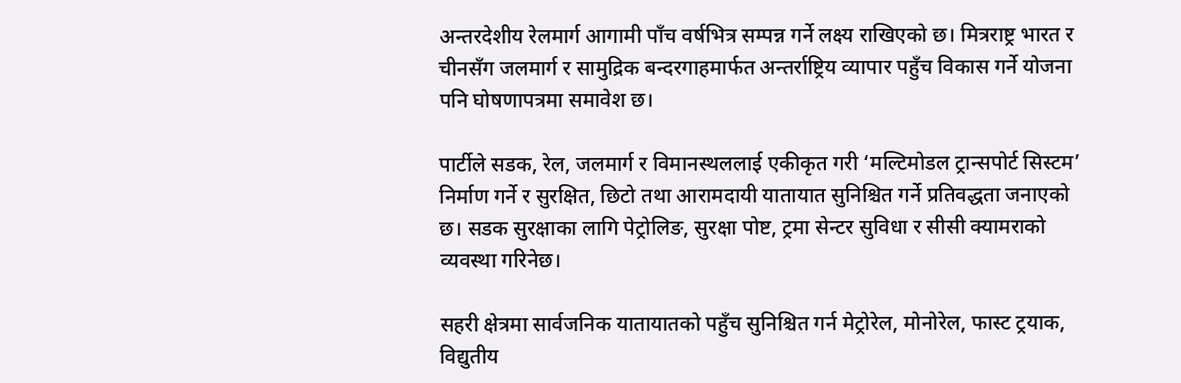अन्तरदेशीय रेलमार्ग आगामी पाँच वर्षभित्र सम्पन्न गर्ने लक्ष्य राखिएको छ। मित्रराष्ट्र भारत र चीनसँग जलमार्ग र सामुद्रिक बन्दरगाहमार्फत अन्तर्राष्ट्रिय व्यापार पहुँच विकास गर्ने योजना पनि घोषणापत्रमा समावेश छ।

पार्टीले सडक, रेल, जलमार्ग र विमानस्थललाई एकीकृत गरी ‘मल्टिमोडल ट्रान्सपोर्ट सिस्टम’ निर्माण गर्ने र सुरक्षित, छिटो तथा आरामदायी यातायात सुनिश्चित गर्ने प्रतिवद्धता जनाएको छ। सडक सुरक्षाका लागि पेट्रोलिङ, सुरक्षा पोष्ट, ट्रमा सेन्टर सुविधा र सीसी क्यामराको व्यवस्था गरिनेछ।

सहरी क्षेत्रमा सार्वजनिक यातायातको पहुँच सुनिश्चित गर्न मेट्रोरेल, मोनोरेल, फास्ट ट्रयाक, विद्युतीय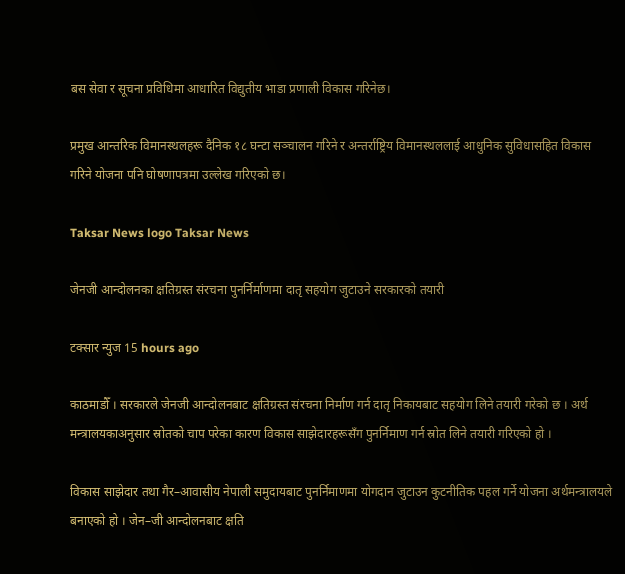बस सेवा र सूचना प्रविधिमा आधारित विद्युतीय भाडा प्रणाली विकास गरिनेछ।

प्रमुख आन्तरिक विमानस्थलहरू दैनिक १८ घन्टा सञ्चालन गरिने र अन्तर्राष्ट्रिय विमानस्थललाई आधुनिक सुविधासहित विकास गरिने योजना पनि घोषणापत्रमा उल्लेख गरिएको छ।

Taksar News logo Taksar News

जेनजी आन्दोलनका क्षतिग्रस्त संरचना पुनर्निर्माणमा दातृ सहयोग जुटाउने सरकारको तयारी

टक्सार न्युज 15 hours ago

काठमाडौँ । सरकारले जेनजी आन्दोलनबाट क्षतिग्रस्त संरचना निर्माण गर्न दातृ निकायबाट सहयोग लिने तयारी गरेको छ । अर्थ मन्त्रालयकाअनुसार स्रोतको चाप परेका कारण विकास साझेदारहरूसँग पुनर्निमाण गर्न स्रोत लिने तयारी गरिएको हो ।

विकास साझेदार तथा गैर–आवासीय नेपाली समुदायबाट पुनर्निमाणमा योगदान जुटाउन कुटनीतिक पहल गर्ने योजना अर्थमन्त्रालयले बनाएको हो । जेन–जी आन्दोलनबाट क्षति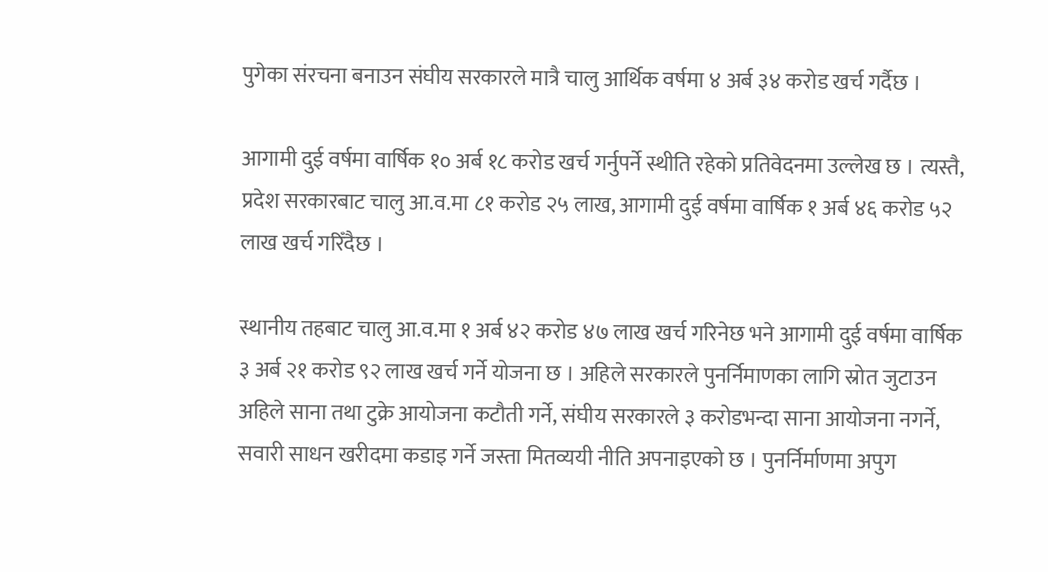पुगेका संरचना बनाउन संघीय सरकारले मात्रै चालु आर्थिक वर्षमा ४ अर्ब ३४ करोड खर्च गर्दैछ ।

आगामी दुई वर्षमा वार्षिक १० अर्ब १८ करोड खर्च गर्नुपर्ने स्थीति रहेको प्रतिवेदनमा उल्लेख छ । त्यस्तै, प्रदेश सरकारबाट चालु आ.व.मा ८१ करोड २५ लाख, आगामी दुई वर्षमा वार्षिक १ अर्ब ४६ करोड ५२ लाख खर्च गरिँदैछ ।

स्थानीय तहबाट चालु आ.व.मा १ अर्ब ४२ करोड ४७ लाख खर्च गरिनेछ भने आगामी दुई वर्षमा वार्षिक ३ अर्ब २१ करोड ९२ लाख खर्च गर्ने योजना छ । अहिले सरकारले पुनर्निमाणका लागि स्रोत जुटाउन अहिले साना तथा टुक्रे आयोजना कटौती गर्ने, संघीय सरकारले ३ करोडभन्दा साना आयोजना नगर्ने, सवारी साधन खरीदमा कडाइ गर्ने जस्ता मितव्ययी नीति अपनाइएको छ । पुनर्निर्माणमा अपुग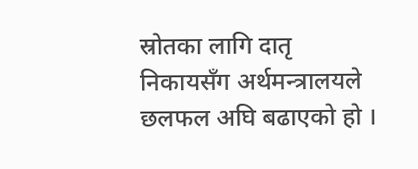स्रोतका लागि दातृ निकायसँग अर्थमन्त्रालयले छलफल अघि बढाएको हो ।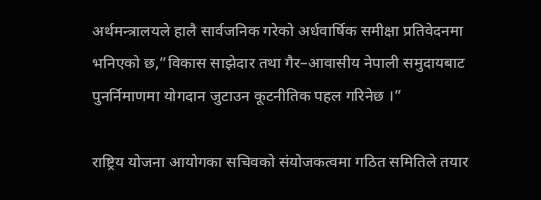अर्थमन्त्रालयले हालै सार्वजनिक गरेको अर्धवार्षिक समीक्षा प्रतिवेदनमा भनिएको छ,”विकास साझेदार तथा गैर–आवासीय नेपाली समुदायबाट पुनर्निमाणमा योगदान जुटाउन कूटनीतिक पहल गरिनेछ ।”

राष्ट्रिय योजना आयोगका सचिवको संयोजकत्वमा गठित समितिले तयार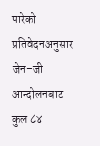पारेको प्रतिवेदनअनुसार जेन–जी आन्दोलनबाट कुल ८४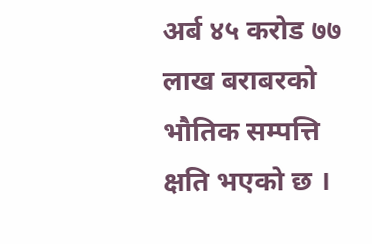अर्ब ४५ करोड ७७ लाख बराबरको भौतिक सम्पत्ति क्षति भएको छ ।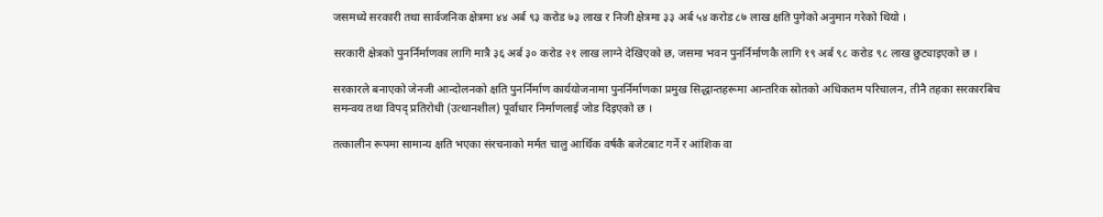जसमध्ये सरकारी तथा सार्वजनिक क्षेत्रमा ४४ अर्ब ९३ करोड ७३ लाख र निजी क्षेत्रमा ३३ अर्ब ५४ करोड ८७ लाख क्षति पुगेको अनुमान गरेको थियो ।

सरकारी क्षेत्रको पुनर्निर्माणका लागि मात्रै ३६ अर्ब ३० करोड २१ लाख लाग्ने देखिएको छ, जसमा भवन पुनर्निर्माणकै लागि १९ अर्ब ९८ करोड ९८ लाख छुट्याइएको छ ।

सरकारले बनाएको जेनजी आन्दोलनको क्षति पुनर्निर्माण कार्ययोजनामा पुनर्निर्माणका प्रमुख सिद्धान्तहरूमा आन्तरिक स्रोतको अधिकतम परिचालन, तीनै तहका सरकारबिच समन्वय तथा विपद् प्रतिरोधी (उत्थानशील) पूर्वाधार निर्माणलाई जोड दिइएको छ ।

तत्कालीन रूपमा सामान्य क्षति भएका संरचनाको मर्मत चालु आर्थिक वर्षकै बजेटबाट गर्ने र आंशिक वा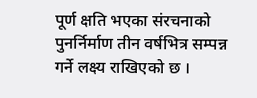पूर्ण क्षति भएका संरचनाको पुनर्निर्माण तीन वर्षभित्र सम्पन्न गर्ने लक्ष्य राखिएको छ ।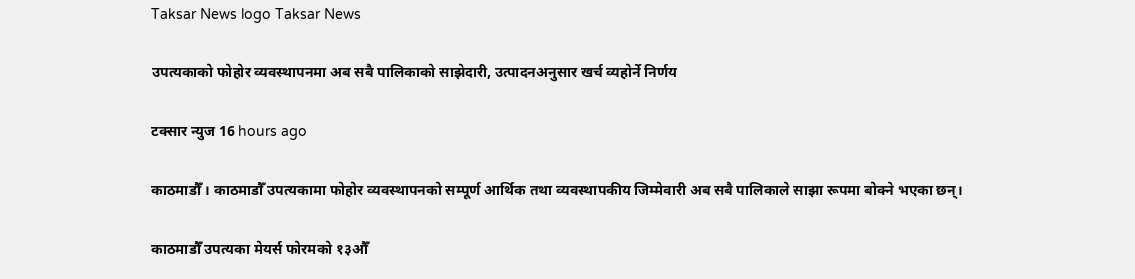Taksar News logo Taksar News

उपत्यकाको फोहोर व्यवस्थापनमा अब सबै पालिकाको साझेदारी, उत्पादनअनुसार खर्च व्यहोर्ने निर्णय

टक्सार न्युज 16 hours ago

काठमाडौँ । काठमाडौँ उपत्यकामा फोहोर व्यवस्थापनको सम्पूर्ण आर्थिक तथा व्यवस्थापकीय जिम्मेवारी अब सबै पालिकाले साझा रूपमा बोक्ने भएका छन्।

काठमाडौँ उपत्यका मेयर्स फोरमको १३औँ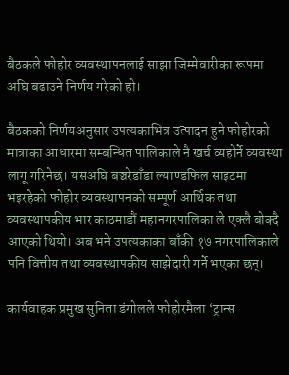बैठकले फोहोर व्यवस्थापनलाई साझा जिम्मेवारीका रूपमा अघि बढाउने निर्णय गरेको हो।

बैठकको निर्णयअनुसार उपत्यकाभित्र उत्पादन हुने फोहोरको मात्राका आधारमा सम्बन्धित पालिकाले नै खर्च व्यहोर्ने व्यवस्था लागू गरिनेछ। यसअघि बञ्चरेडाँडा ल्याण्डफिल साइटमा भइरहेको फोहोर व्यवस्थापनको सम्पूर्ण आर्थिक तथा व्यवस्थापकीय भार काठमाडौं महानगरपालिका ले एक्लै बोक्दै आएको थियो। अब भने उपत्यकाका बाँकी १७ नगरपालिकाले पनि वित्तीय तथा व्यवस्थापकीय साझेदारी गर्ने भएका छन्।

कार्यवाहक प्रमुख सुनिता डंगोलले फोहोरमैला ‘ट्रान्स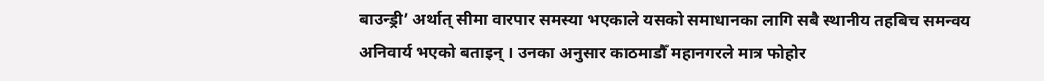बाउन्ड्री’ अर्थात् सीमा वारपार समस्या भएकाले यसको समाधानका लागि सबै स्थानीय तहबिच समन्वय अनिवार्य भएको बताइन् । उनका अनुसार काठमाडौँ महानगरले मात्र फोहोर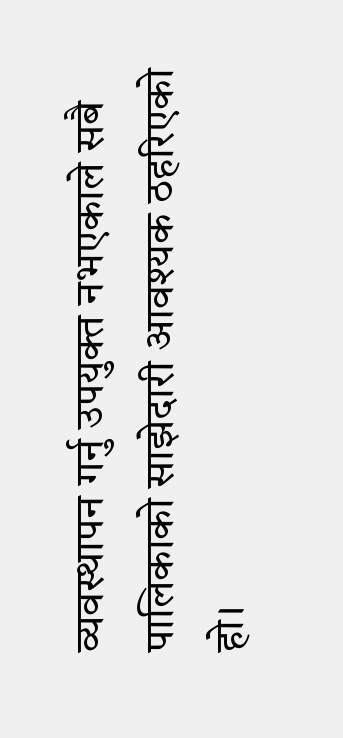व्यवस्थापन गर्नु उपयुक्त नभएकाले सबै पालिकाको साझेदारी आवश्यक ठहरिएको हो।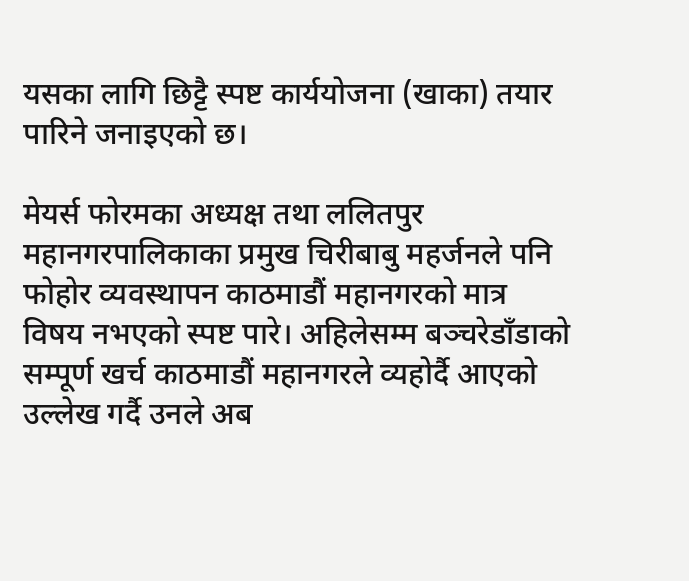यसका लागि छिट्टै स्पष्ट कार्ययोजना (खाका) तयार पारिने जनाइएको छ।

मेयर्स फोरमका अध्यक्ष तथा ललितपुर महानगरपालिकाका प्रमुख चिरीबाबु महर्जनले पनि फोहोर व्यवस्थापन काठमाडौं महानगरको मात्र विषय नभएको स्पष्ट पारे। अहिलेसम्म बञ्चरेडाँडाको सम्पूर्ण खर्च काठमाडौं महानगरले व्यहोर्दै आएको उल्लेख गर्दै उनले अब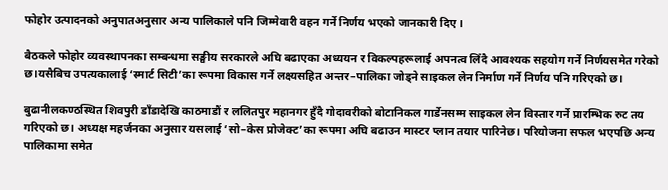फोहोर उत्पादनको अनुपातअनुसार अन्य पालिकाले पनि जिम्मेवारी वहन गर्ने निर्णय भएको जानकारी दिए ।

बैठकले फोहोर व्यवस्थापनका सम्बन्धमा सङ्घीय सरकारले अघि बढाएका अध्ययन र विकल्पहरूलाई अपनत्व लिँदै आवश्यक सहयोग गर्ने निर्णयसमेत गरेको छ।यसैबिच उपत्यकालाई ‘स्मार्ट सिटी’का रूपमा विकास गर्ने लक्ष्यसहित अन्तर–पालिका जोड्ने साइकल लेन निर्माण गर्ने निर्णय पनि गरिएको छ।

बुढानीलकण्ठस्थित शिवपुरी डाँडादेखि काठमाडौं र ललितपुर महानगर हुँदै गोदावरीको बोटानिकल गार्डेनसम्म साइकल लेन विस्तार गर्ने प्रारम्भिक रुट तय गरिएको छ। अध्यक्ष महर्जनका अनुसार यसलाई ‘सो–केस प्रोजेक्ट’का रूपमा अघि बढाउन मास्टर प्लान तयार पारिनेछ। परियोजना सफल भएपछि अन्य पालिकामा समेत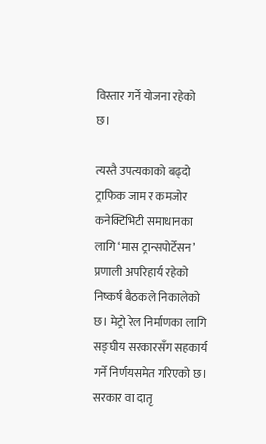विस्तार गर्ने योजना रहेको छ।

त्यस्तै उपत्यकाको बढ्दो ट्राफिक जाम र कमजोर कनेक्टिभिटी समाधानका लागि ‘मास ट्रान्सपोर्टेसन’ प्रणाली अपरिहार्य रहेको निष्कर्ष बैठकले निकालेको छ। मेट्रो रेल निर्माणका लागि सङ्घीय सरकारसँग सहकार्य गर्ने निर्णयसमेत गरिएको छ। सरकार वा दातृ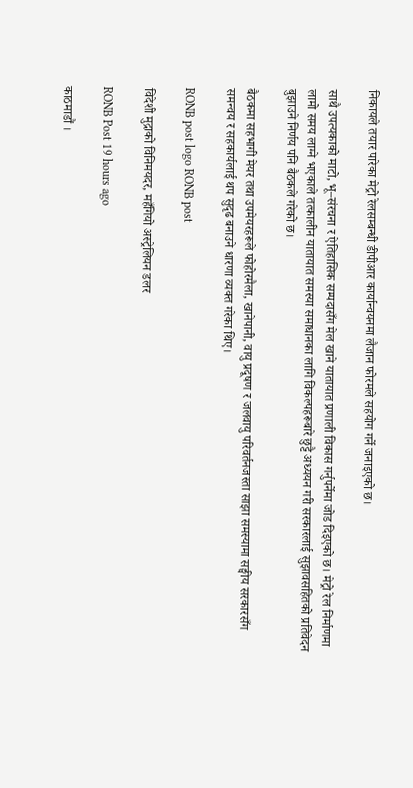निकायले तयार पारेका मेट्रो रेलसम्बन्धी डीपीआर कार्यान्वयनमा लैजान फोरमले सहयोग गर्ने जनाइएको छ।

साथै उपत्यकाको माटो, भू–संरचना र ऐतिहासिक सम्पदासँग मेल खाने यातायात प्रणाली विकास गर्नुपर्नेमा जोड दिइएको छ। मेट्रो रेल निर्माणमा लामो समय लाग्ने भएकाले तत्कालीन यातायात समस्या समाधानका लागि विकल्पहरूबारे छुट्टै अध्ययन गरी सरकारलाई सुझावसहितको प्रतिवेदन बुझाउने निर्णय पनि बैठकले गरेको छ।

बैठकमा सहभागी मेयर तथा उपमेयरहरूले फोहोरमैला, खानेपानी, वायु प्रदूषण र जलवायु परिवर्तनजस्ता साझा समस्यामा सङ्घीय सरकारसँग समन्वय र सहकार्यलाई थप सुदृढ बनाउने धारणा व्यक्त गरेका थिए।

RONB post logo RONB post

विदेशी मुद्राको विनिमयदर, महँगियो अस्ट्रेलियन डलर

RONB Post 19 hours ago

काठमाडौं ।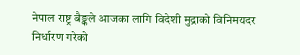नेपाल राष्ट्र बैङ्कले आजका लागि विदेशी मुद्राको विनिमयदर निर्धारण गरेको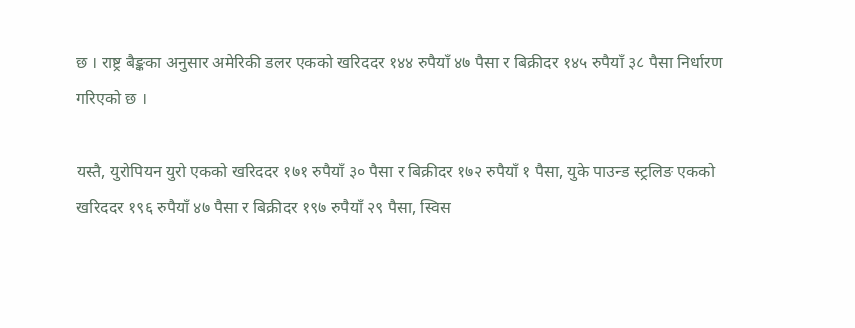छ । राष्ट्र बैङ्कका अनुसार अमेरिकी डलर एकको खरिददर १४४ रुपैयाँ ४७ पैसा र बिक्रीदर १४५ रुपैयाँ ३८ पैसा निर्धारण गरिएको छ ।

यस्तै, युरोपियन युरो एकको खरिददर १७१ रुपैयाँ ३० पैसा र बिक्रीदर १७२ रुपैयाँ १ पैसा, युके पाउन्ड स्ट्रलिङ एकको खरिददर १९६ रुपैयाँ ४७ पैसा र बिक्रीदर १९७ रुपैयाँ २९ पैसा, स्विस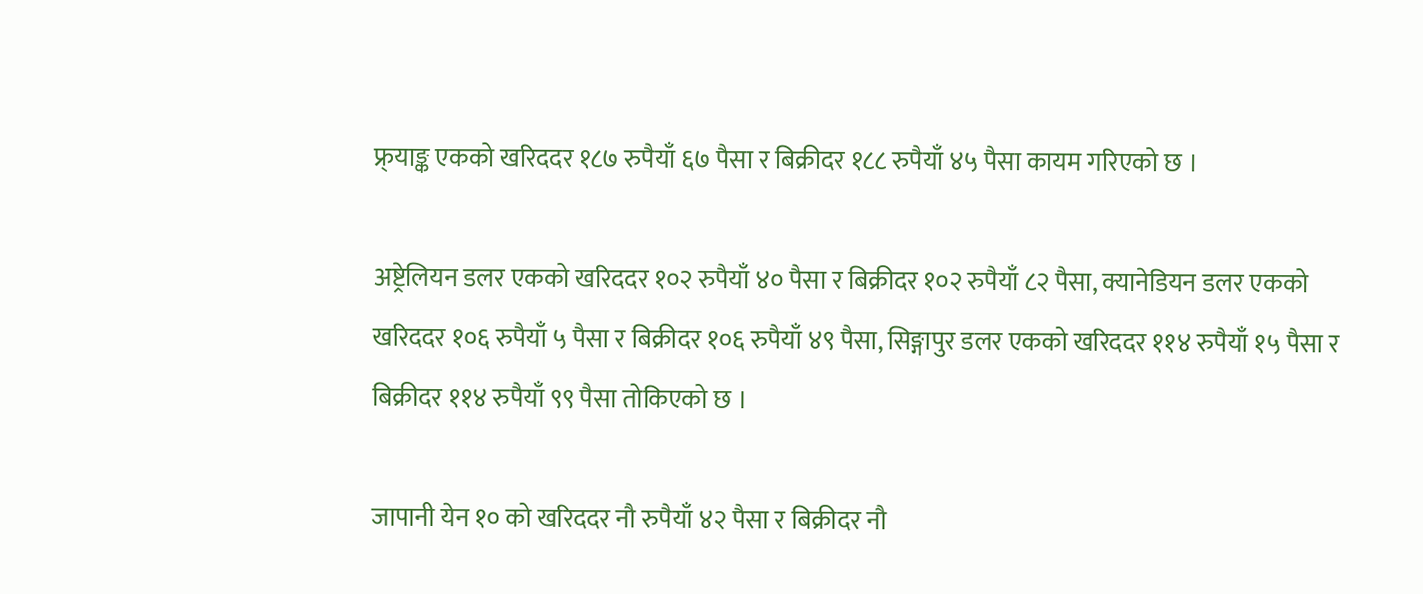फ्र्याङ्क एकको खरिददर १८७ रुपैयाँ ६७ पैसा र बिक्रीदर १८८ रुपैयाँ ४५ पैसा कायम गरिएको छ ।

अष्ट्रेलियन डलर एकको खरिददर १०२ रुपैयाँ ४० पैसा र बिक्रीदर १०२ रुपैयाँ ८२ पैसा, क्यानेडियन डलर एकको खरिददर १०६ रुपैयाँ ५ पैसा र बिक्रीदर १०६ रुपैयाँ ४९ पैसा, सिङ्गापुर डलर एकको खरिददर ११४ रुपैयाँ १५ पैसा र बिक्रीदर ११४ रुपैयाँ ९९ पैसा तोकिएको छ ।

जापानी येन १० को खरिददर नौ रुपैयाँ ४२ पैसा र बिक्रीदर नौ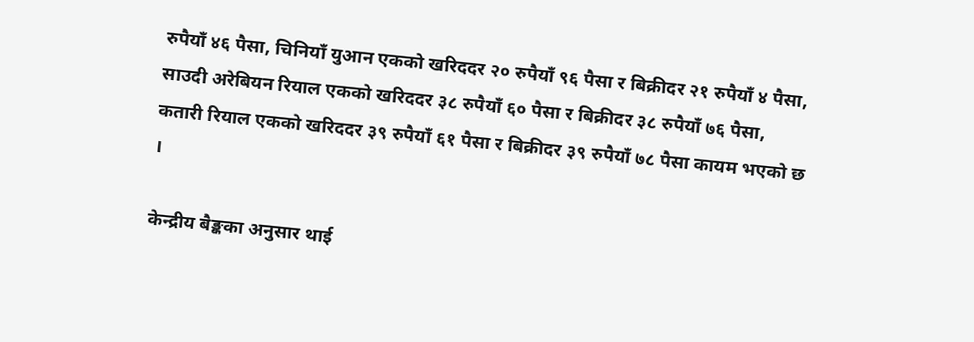रुपैयाँ ४६ पैसा, चिनियाँ युआन एकको खरिददर २० रुपैयाँ ९६ पैसा र बिक्रीदर २१ रुपैयाँ ४ पैसा, साउदी अरेबियन रियाल एकको खरिददर ३८ रुपैयाँ ६० पैसा र बिक्रीदर ३८ रुपैयाँ ७६ पैसा, कतारी रियाल एकको खरिददर ३९ रुपैयाँ ६१ पैसा र बिक्रीदर ३९ रुपैयाँ ७८ पैसा कायम भएको छ ।

केन्द्रीय बैङ्कका अनुसार थाई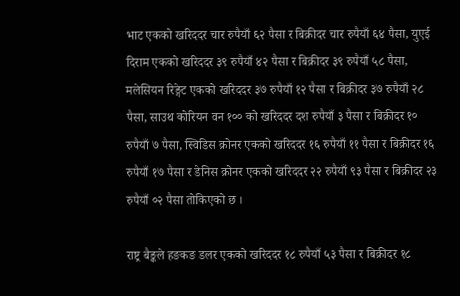भाट एकको खरिददर चार रुपैयाँ ६२ पैसा र बिक्रीदर चार रुपैयाँ ६४ पैसा, युएई दिराम एकको खरिददर ३९ रुपैयाँ ४२ पैसा र बिक्रीदर ३९ रुपैयाँ ५८ पैसा, मलेसियन रिङ्गेट एकको खरिददर ३७ रुपैयाँ १२ पैसा र बिक्रीदर ३७ रुपैयाँ २८ पैसा, साउथ कोरियन वन १०० को खरिददर दश रुपैयाँ ३ पैसा र बिक्रीदर १० रुपैयाँ ७ पैसा, स्विडिस क्रोनर एकको खरिददर १६ रुपैयाँ ११ पैसा र बिक्रीदर १६ रुपैयाँ १७ पैसा र डेनिस क्रोनर एकको खरिददर २२ रुपैयाँ ९३ पैसा र बिक्रीदर २३ रुपैयाँ ०२ पैसा तोकिएको छ ।

राष्ट्र बैङ्कले हङकङ डलर एकको खरिददर १८ रुपैयाँ ५३ पैसा र बिक्रीदर १८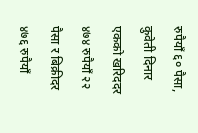रुपैयाँ ६० पैसा, कुवेती दिनार एकको खरिददर ४७४ रुपैयाँ २२ पैसा र बिक्रीदर ४७६ रुपैयाँ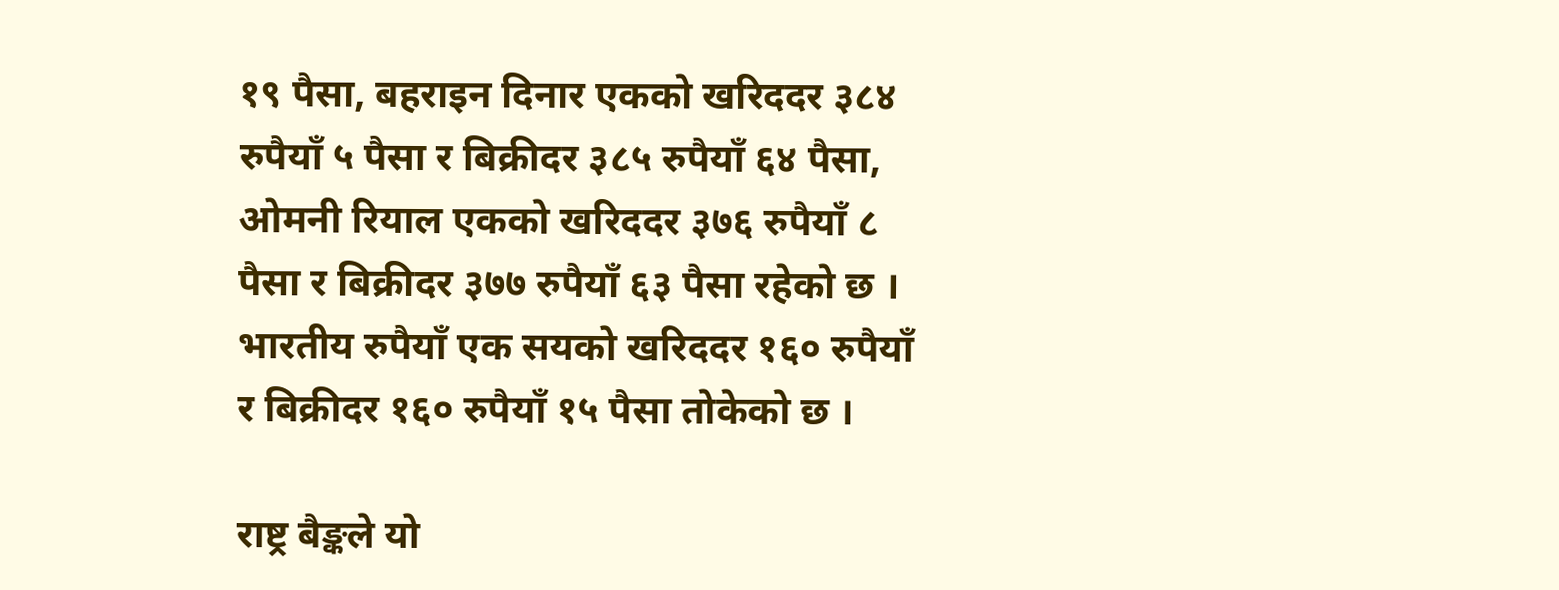१९ पैसा, बहराइन दिनार एकको खरिददर ३८४ रुपैयाँ ५ पैसा र बिक्रीदर ३८५ रुपैयाँ ६४ पैसा, ओमनी रियाल एकको खरिददर ३७६ रुपैयाँ ८ पैसा र बिक्रीदर ३७७ रुपैयाँ ६३ पैसा रहेको छ । भारतीय रुपैयाँ एक सयको खरिददर १६० रुपैयाँ र बिक्रीदर १६० रुपैयाँ १५ पैसा तोकेको छ ।

राष्ट्र बैङ्कले यो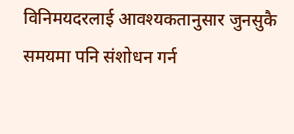विनिमयदरलाई आवश्यकतानुसार जुनसुकै समयमा पनि संशोधन गर्न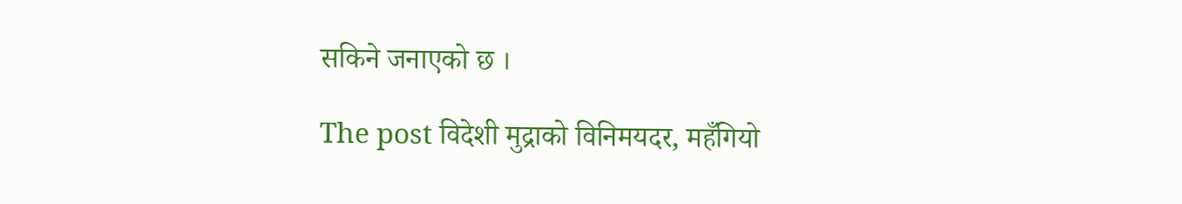सकिने जनाएको छ ।

The post विदेशी मुद्राको विनिमयदर, महँगियो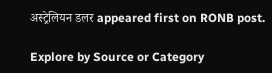अस्ट्रेलियन डलर appeared first on RONB post.

Explore by Source or Category